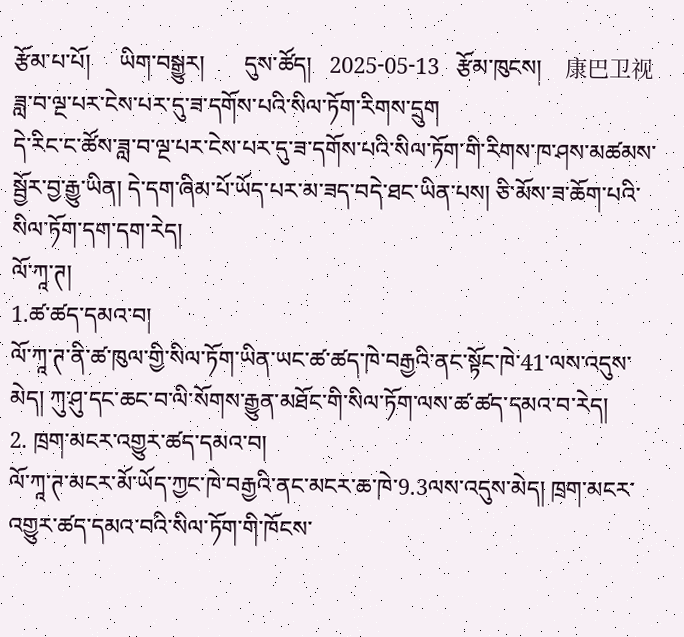རྩོམ་པ་པོ།     ཡིག་བསྒྱུར།       དུས་ཚོད།   2025-05-13   རྩོམ་ཁུངས།    康巴卫视
ཟླ་བ་ལྔ་པར་ངེས་པར་དུ་ཟ་དགོས་པའི་སིལ་ཏོག་རིགས་དྲུག
དེ་རིང་ང་ཚོས་ཟླ་བ་ལྔ་པར་ངེས་པར་དུ་ཟ་དགོས་པའི་སིལ་ཏོག་གི་རིགས་ཁ་ཤས་མཚམས་སྦྱོར་བྱ་རྒྱུ་ཡིན། དེ་དག་ཞིམ་པོ་ཡོད་པར་མ་ཟད་བདེ་ཐང་ཡིན་པས། ཅི་མོས་ཟ་ཆོག་པའི་སིལ་ཏོག་དག་དག་རེད།
ལོ་ཀཱ་ཊ།
1.ཚ་ཚད་དམའ་བ།
ལོ་ཀཱ་ཊ་ནི་ཚ་ཁུལ་གྱི་སིལ་ཏོག་ཡིན་ཡང་ཚ་ཚད་ཁེ་བརྒྱའི་ནང་སྟོང་ཁེ་41་ལས་འདུས་མེད། ཀུ་ཤུ་དང་ཆང་བ་ལི་སོགས་རྒྱུན་མཐོང་གི་སིལ་ཏོག་ལས་ཚ་ཚད་དམའ་བ་རེད།
2. ཁྲག་མངར་འགྱུར་ཚད་དམའ་བ།
ལོ་ཀཱ་ཊ་མངར་མོ་ཡོད་ཀྱང་ཁེ་བརྒྱའི་ནང་མངར་ཆ་ཁེ་9.3ལས་འདུས་མེད། ཁྲག་མངར་འགྱུར་ཚད་དམའ་བའི་སིལ་ཏོག་གི་ཁོངས་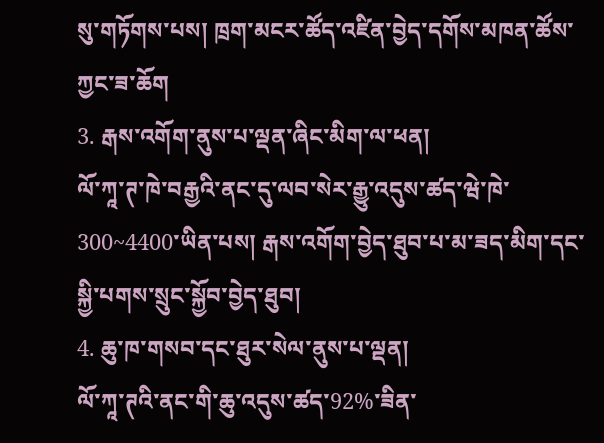སུ་གཏོགས་པས། ཁྲག་མངར་ཚོད་འཛིན་བྱེད་དགོས་མཁན་ཚོས་ཀྱང་ཟ་ཆོག
3. རྒས་འགོག་ནུས་པ་ལྡན་ཞིང་མིག་ལ་ཕན།
ལོ་ཀཱ་ཊ་ཁེ་བརྒྱའི་ནང་དུ་ལབ་སེར་རྒྱུ་འདུས་ཚད་ཝེ་ཁེ་300~4400་ཡིན་པས། རྒས་འགོག་བྱེད་ཐུབ་པ་མ་ཟད་མིག་དང་སྐྱི་པགས་སྲུང་སྐྱོབ་བྱེད་ཐུབ།
4. ཆུ་ཁ་གསབ་དང་ཐུར་སེལ་ནུས་པ་ལྡན།
ལོ་ཀཱ་ཊའི་ནང་གི་ཆུ་འདུས་ཚད་92%་ཟིན་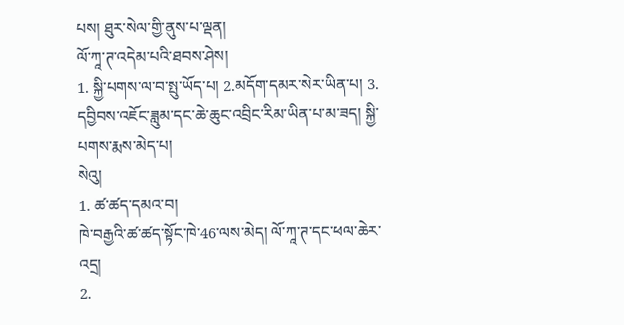པས། ཐུར་སེལ་གྱི་ནུས་པ་ལྡན།
ལོ་ཀཱ་ཊ་འདེམ་པའི་ཐབས་ཤེས།
1. སྐྱི་པགས་ལ་བ་སྤུ་ཡོད་པ། 2.མདོག་དམར་སེར་ཡིན་པ། 3. དབྱིབས་འཇོང་ཟླུམ་དང་ཆེ་ཆུང་འབྲིང་རིམ་ཡིན་པ་མ་ཟད། སྐྱི་པགས་རྨས་མེད་པ།
སེའུ།
1. ཚ་ཚད་དམའ་བ།
ཁེ་བརྒྱའི་ཚ་ཚད་སྟོང་ཁེ་46་ལས་མེད། ལོ་ཀཱ་ཊ་དང་ཕལ་ཆེར་འདྲ།
2.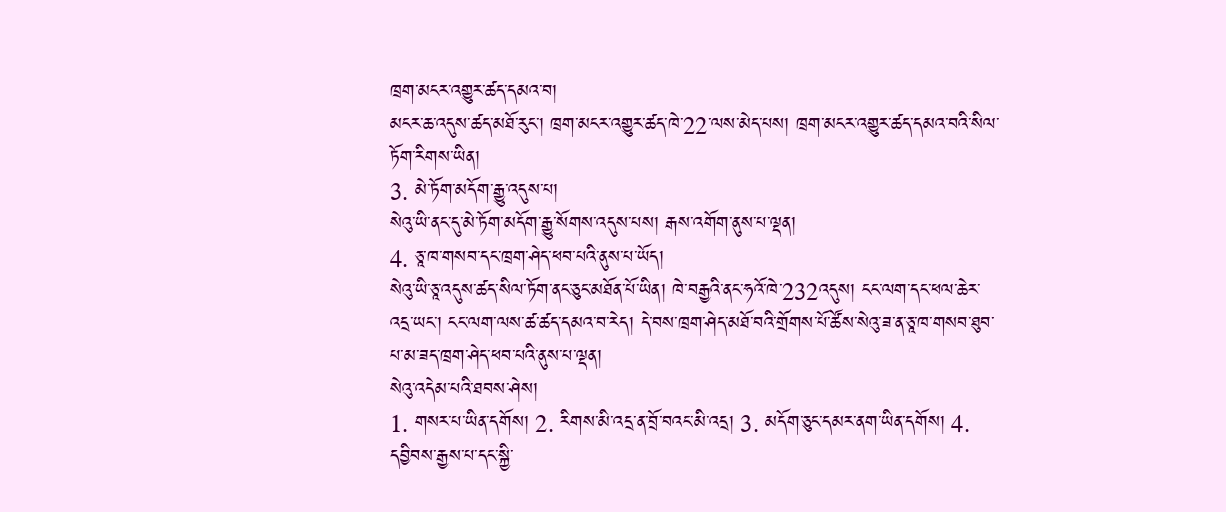ཁྲག་མངར་འགྱུར་ཚད་དམའ་བ།
མངར་ཆ་འདུས་ཚད་མཐོ་རུང་། ཁྲག་མངར་འགྱུར་ཚད་ཁེ་22་ལས་མེད་པས། ཁྲག་མངར་འགྱུར་ཚད་དམའ་བའི་སིལ་ཏོག་རིགས་ཡིན།
3. མེ་ཏོག་མདོག་རྒྱུ་འདུས་པ།
སེའུ་ཡི་ནང་དུ་མེ་ཏོག་མདོག་རྒྱུ་སོགས་འདུས་པས། རྒས་འགོག་ནུས་པ་ལྡན།
4. ཅཱ་ཁ་གསབ་དང་ཁྲག་ཤེད་ཕབ་པའི་ནུས་པ་ཡོད།
སེའུ་ཡི་ཅཱ་འདུས་ཚད་སིལ་ཏོག་ནང་ཅུང་མཐོན་པོ་ཡིན། ཁེ་བརྒྱའི་ནང་ཧའོ་ཁེ་232འདུས། ངང་ལག་དང་ཕལ་ཆེར་འདྲ་ཡང་། ངང་ལག་ལས་ཚ་ཚད་དམའ་བ་རེད། དེ་བས་ཁྲག་ཤེད་མཐོ་བའི་གྲོགས་པོ་ཚོས་སེའུ་ཟ་ན་ཅཱ་ཁ་གསབ་ཐུབ་པ་མ་ཟད་ཁྲག་ཤེད་ཕབ་པའི་ནུས་པ་ལྡན།
སེའུ་འདེམ་པའི་ཐབས་ཤེས།
1. གསར་པ་ཡིན་དགོས། 2. རིགས་མི་འདྲ་ན་བྲོ་བའང་མི་འདྲ། 3. མདོག་ཅུང་དམར་ནག་ཡིན་དགོས། 4. དབྱིབས་རྒྱས་པ་དང་སྐྱི་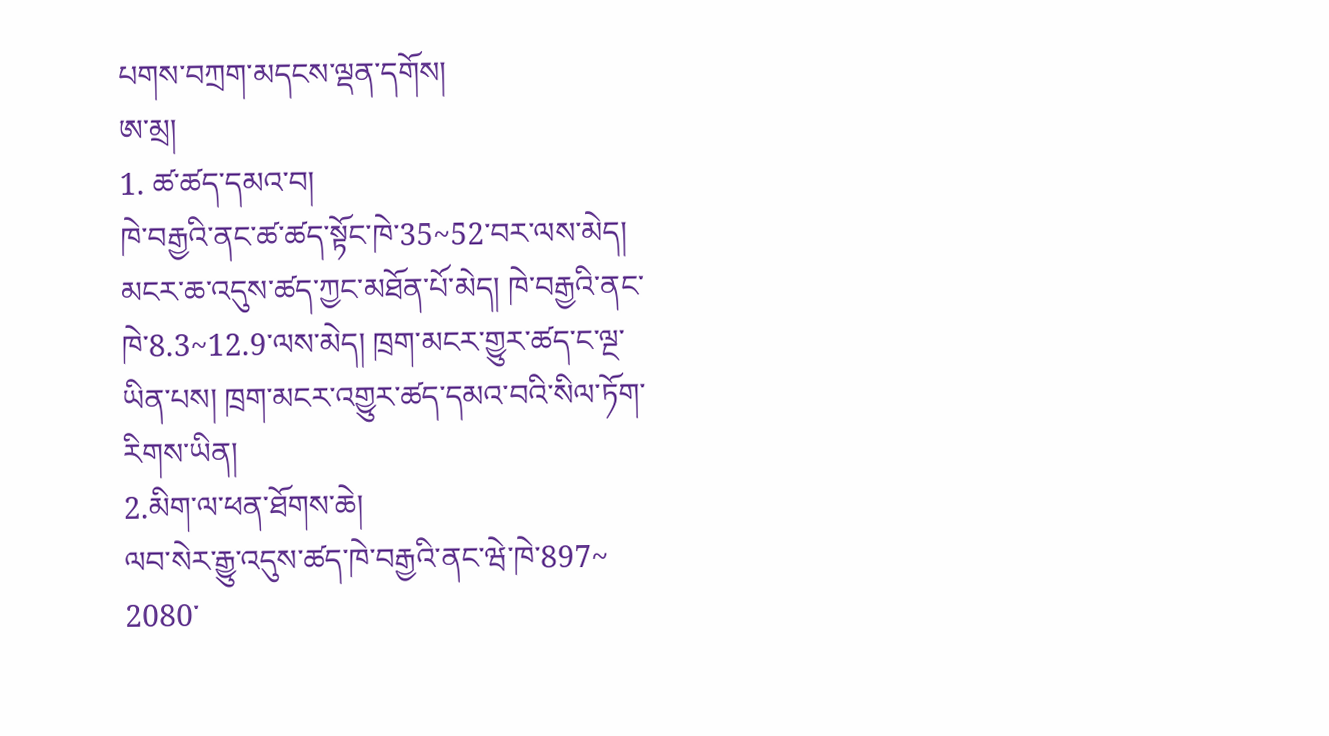པགས་བཀྲག་མདངས་ལྡན་དགོས།
ཨ་མྲ།
1. ཚ་ཚད་དམའ་བ།
ཁེ་བརྒྱའི་ནང་ཚ་ཚད་སྟོང་ཁེ་35~52་བར་ལས་མེད། མངར་ཆ་འདུས་ཚད་ཀྱང་མཐོན་པོ་མེད། ཁེ་བརྒྱའི་ནང་ཁེ་8.3~12.9་ལས་མེད། ཁྲག་མངར་གྱུར་ཚད་ང་ལྔ་ཡིན་པས། ཁྲག་མངར་འགྱུར་ཚད་དམའ་བའི་སིལ་ཏོག་རིགས་ཡིན།
2.མིག་ལ་ཕན་ཐོགས་ཆེ།
ལབ་སེར་རྒྱུ་འདུས་ཚད་ཁེ་བརྒྱའི་ནང་ཝེ་ཁེ་897~ 2080་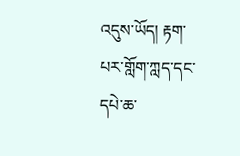འདུས་ཡོད། རྟག་པར་གློག་ཀླད་དང་དཔེ་ཆ་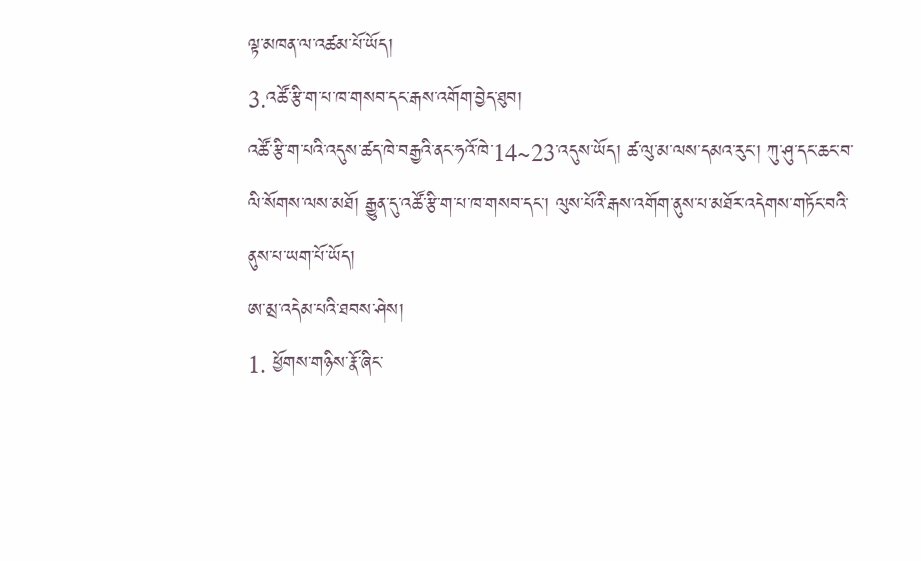ལྟ་མཁན་ལ་འཚམ་པོ་ཡོད།
3.འཚོ་རྩི་ག་པ་ཁ་གསབ་དང་རྒས་འགོག་བྱེད་ཐུབ།
འཚོ་རྩི་ག་པའི་འདུས་ཚད་ཁེ་བརྒྱའི་ནང་ཧའོ་ཁེ་14~23་འདུས་ཡོད། ཚ་ལུ་མ་ལས་དམའ་རུང་། ཀུ་ཤུ་དང་ཆང་བ་ལི་སོགས་ལས་མཐོ། རྒྱུན་དུ་འཚོ་རྩི་ག་པ་ཁ་གསབ་དང་། ལུས་པོའི་རྒས་འགོག་ནུས་པ་མཐོར་འདེགས་གཏོང་བའི་ནུས་པ་ཡག་པོ་ཡོད།
ཨ་མྲ་འདེམ་པའི་ཐབས་ཤེས།
1. ཕྱོགས་གཉིས་རྣོ་ཞིང་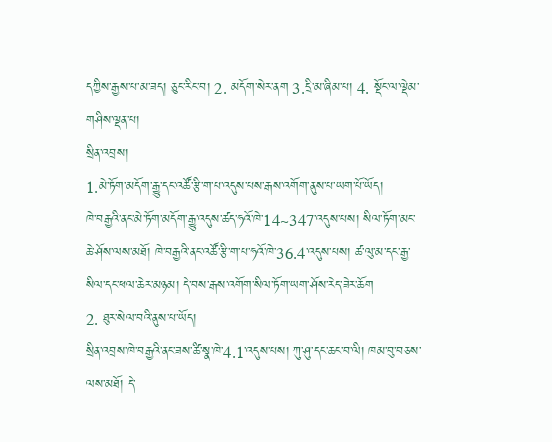དཀྱིས་རྒྱས་པ་མ་ཟད། ཅུང་རིང་བ། 2. མདོག་སེར་ནག 3.དྲི་མ་ཞིམ་པ། 4. སྡོང་ལ་ལྡེམ་གཤིས་ལྡན་པ།
སྲིན་འབྲས།
1.མེ་ཏོག་མདོག་རྒྱུ་དང་འཚོ་རྩི་ག་པ་འདུས་པས་རྒས་འགོག་ནུས་པ་ཡག་པོ་ཡོད།
ཁེ་བརྒྱའི་ནང་མེ་ཏོག་མདོག་རྒྱུ་འདུས་ཚད་ཧའོ་ཁེ་14~347་འདུས་པས། སིལ་ཏོག་མང་ཆེ་ཤོས་ལས་མཐོ། ཁེ་བརྒྱའི་ནང་འཚོ་རྩི་ག་པ་ཧའོ་ཁེ་36.4་འདུས་པས། ཚ་ལུ་མ་དང་རྒྱ་སིལ་དང་ཕལ་ཆེར་མཉམ། དེ་བས་རྒས་འགོག་སིལ་ཏོག་ཡག་ཤོས་རེད་ཟེར་ཆོག
2. ཐུར་སེལ་བའི་ནུས་པ་ཡོད།
སྲིན་འབྲས་ཁེ་བརྒྱའི་ནང་ཟས་ཚི་སྣ་ཁེ་4.1་འདུས་པས། ཀུ་ཤུ་དང་ཆང་བ་ལི། ཁམ་བུ་བཅས་ལས་མཐོ། དེ་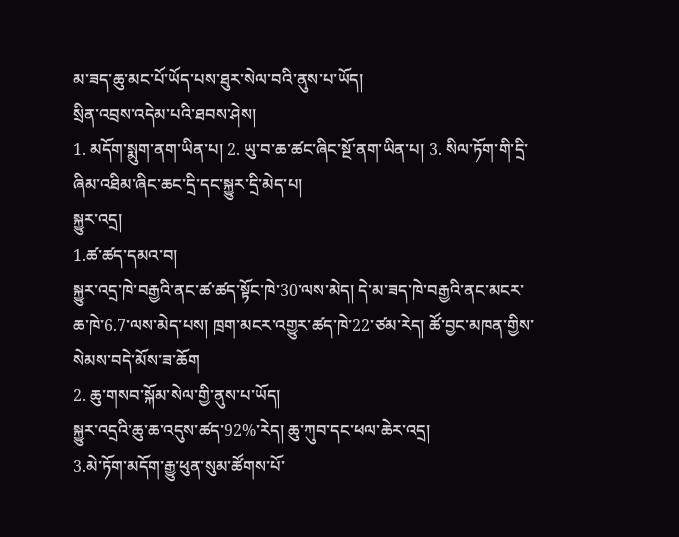མ་ཟད་ཆུ་མང་པོ་ཡོད་པས་ཐུར་སེལ་བའི་ནུས་པ་ཡོད།
སྲིན་འབྲས་འདེམ་པའི་ཐབས་ཤེས།
1. མདོག་སྨུག་ནག་ཡིན་པ། 2. ཡུ་བ་ཆ་ཚང་ཞིང་སྔོ་ནག་ཡིན་པ། 3. སིལ་ཏོག་གི་དྲི་ཞིམ་འཐིམ་ཞིང་ཆང་དྲི་དང་སྐྱུར་དྲི་མེད་པ།
སྐྱུར་འདྲ།
1.ཚ་ཚད་དམའ་བ།
སྐྱུར་འདྲ་ཁེ་བརྒྱའི་ནང་ཚ་ཚད་སྟོང་ཁེ་30་ལས་མེད། དེ་མ་ཟད་ཁེ་བརྒྱའི་ནང་མངར་ཆ་ཁེ་6.7་ལས་མེད་པས། ཁྲག་མངར་འགྱུར་ཚད་ཁེ་22་ཙམ་རེད། ཚོ་བྱང་མཁན་གྱིས་སེམས་བདེ་མོས་ཟ་ཆོག
2. ཆུ་གསབ་སྐོམ་སེལ་གྱི་ནུས་པ་ཡོད།
སྐྱུར་འདྲའི་ཆུ་ཆ་འདུས་ཚད་92%་རེད། ཆུ་ཀུབ་དང་ཕལ་ཆེར་འདྲ།
3.མེ་ཏོག་མདོག་རྒྱུ་ཕུན་སུམ་ཚོགས་པོ་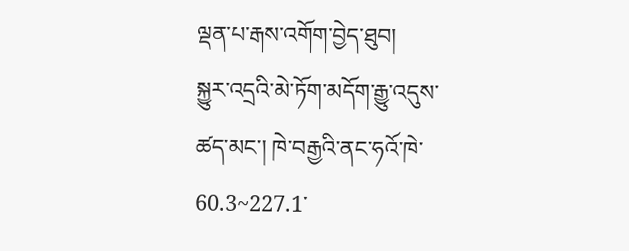ལྡན་པ་རྒས་འགོག་བྱེད་ཐུབ།
སྐྱུར་འདྲའི་མེ་ཏོག་མདོག་རྒྱུ་འདུས་ཚད་མང་། ཁེ་བརྒྱའི་ནང་ཧའོ་ཁེ་60.3~227.1་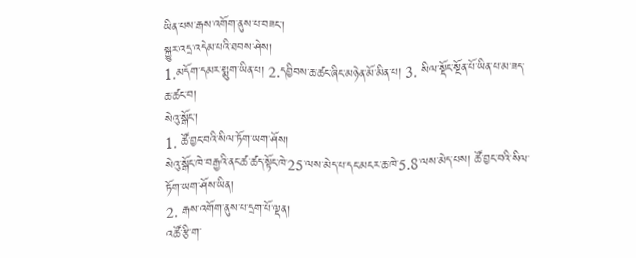ཡིན་པས་རྒས་འགོག་ནུས་པ་བཟང་།
སྐྱུར་འདྲ་འདེམ་པའི་ཐབས་ཤེས།
1.མདོག་དམར་སྨུག་ཡིན་པ། 2.དབྱིབས་ཆ་ཚང་ཞིང་མཉེན་མོ་མིན་པ། 3. སིལ་སྡོང་སྔོན་པོ་ཡིན་པ་མ་ཟད་ཆ་ཚང་བ།
སེའུ་སྒོང་།
1. ཚོ་བྱང་བའི་སིལ་ཏོག་ཡག་ཤོས།
སེའུ་སྒོང་ཁེ་བརྒྱའི་ནང་ཚ་ཚད་སྟོང་ཁེ་25་ལས་མེད་པ་དང་མངར་ཆ་ཁེ་5.8་ལས་མེད་པས། ཚོ་བྱང་བའི་སིལ་ཏོག་ཡག་ཤོས་ཡིན།
2. རྒས་འགོག་ནུས་པ་དྲག་པོ་ལྡན།
འཚོ་རྩི་ག་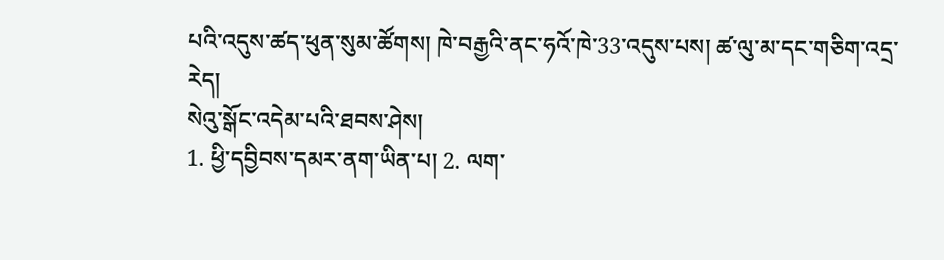པའི་འདུས་ཚད་ཕུན་སུམ་ཚོགས། ཁེ་བརྒྱའི་ནང་ཧའོ་ཁེ་33་འདུས་པས། ཚ་ལུ་མ་དང་གཅིག་འདྲ་རེད།
སེའུ་སྒོང་འདེམ་པའི་ཐབས་ཤེས།
1. ཕྱི་དབྱིབས་དམར་ནག་ཡིན་པ། 2. ལག་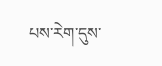པས་རེག་དུས་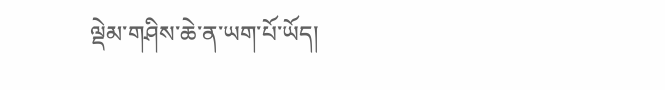ལྡེམ་གཤིས་ཆེ་ན་ཡག་པོ་ཡོད།